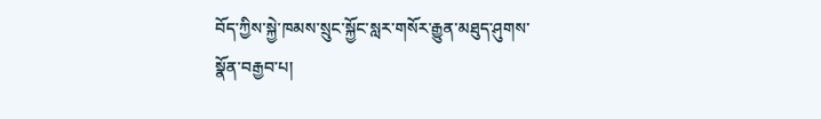བོད་ཀྱིས་སྐྱེ་ཁམས་སྲུང་སྐྱོང་སླར་གསོར་རྒྱུན་མཐུད་ཤུགས་སྣོན་བརྒྱབ་པ།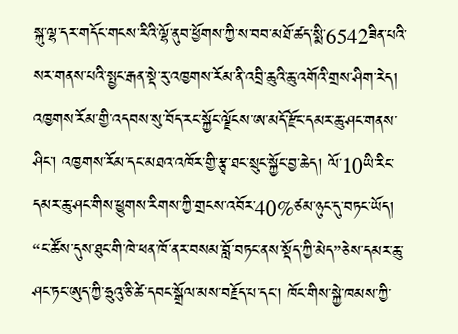སྐུ་ལྷ་དར་གདོང་གངས་རིའི་ལྷོ་ནུབ་ཕྱོགས་ཀྱི་ས་བབ་མཐོ་ཚད་སྨི་6542ཟིན་པའི་སར་གནས་པའི་སྤྱང་རྒན་སྡེ་རུ་འཁྱགས་རོམ་ནི་འབྲི་ཆུའི་ཆུ་འགོའི་གྲས་ཤིག་རེད།
འཁྱགས་རོམ་གྱི་འདབས་སུ་བོད་རང་སྐྱོང་ལྗོངས་ཨ་མདོ་རྫོང་དམར་ཆུ་ཤང་གནས་ཤིང་། འཁྱགས་རོམ་དང་མཐའ་འཁོར་གྱི་རྩྭ་ཐང་སྲུང་སྐྱོང་བྱ་ཆེད། ལོ་10ཡི་རིང་དམར་ཆུ་ཤང་གིས་ཕྱུགས་རིགས་ཀྱི་གྲངས་འབོར་40%ཙམ་ཉུང་དུ་བཏང་ཡོད།
“ང་ཚོས་དུས་ཐུང་གི་ཁེ་ཕན་ཁོ་ནར་བསམ་བློ་བཏང་ནས་སྡོད་ཀྱི་མེད”ཅེས་དམར་ཆུ་ཤང་ཏང་ཨུད་ཀྱི་ཧྲུའུ་ཅི་ཚེ་དབང་སྒྲོལ་མས་བརྗོད་པ་དང་། ཁོང་གིས་སྐྱེ་ཁམས་ཀྱི་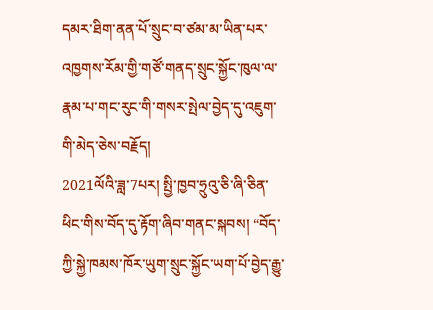དམར་ཐིག་ནན་པོ་སྲུང་བ་ཙམ་མ་ཡིན་པར་འཁྱགས་རོམ་གྱི་གཙོ་གནད་སྲུང་སྐྱོང་ཁུལ་ལ་རྣམ་པ་གང་རུང་གི་གསར་སྤེལ་བྱེད་དུ་འཇུག་གི་མེད་ཅེས་བརྗོད།
2021ལོའི་ཟླ་7པར། སྤྱི་ཁྱབ་ཧྲུའུ་ཅི་ཞི་ཅིན་ཕིང་གིས་བོད་དུ་རྟོག་ཞིབ་གནང་སྐབས། “བོད་ཀྱི་སྐྱེ་ཁམས་ཁོར་ཡུག་སྲུང་སྐྱོང་ཡག་པོ་བྱེད་རྒྱུ་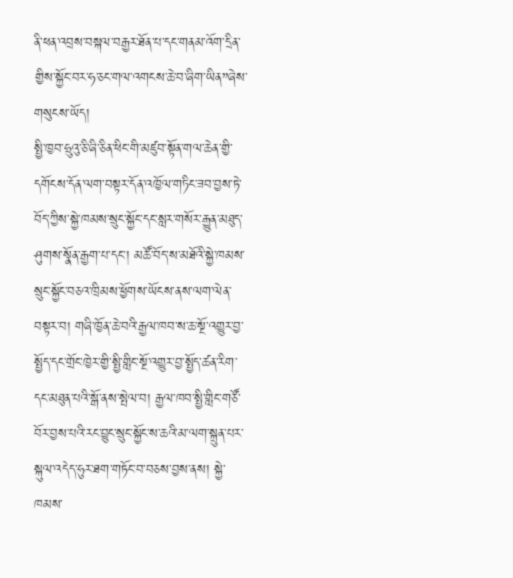ནི་ཕན་འབྲས་བསྐལ་བརྒྱར་ཐོན་པ་དང་གནམ་འོག་དྲིན་གྱིས་སྐྱོང་བར་ཧ་ཅང་གལ་འགངས་ཆེ་བ་ཞིག་ཡིན”ཞེས་གསུངས་ཡོད།
སྤྱི་ཁྱབ་ཧྲུའུ་ཅི་ཞི་ཅིན་ཕིང་གི་མཛུབ་སྟོན་གལ་ཆེན་གྱི་དགོངས་དོན་ལག་བསྟར་དོན་འཁྱོལ་གཏིང་ཟབ་བྱས་ཏེ་བོད་ཀྱིས་སྐྱེ་ཁམས་སྲུང་སྐྱོང་དང་སླར་གསོར་རྒྱུན་མཐུད་ཤུགས་སྣོན་རྒྱག་པ་དང་། མཚོ་བོད་ས་མཐོའི་སྐྱེ་ཁམས་སྲུང་སྐྱོང་བཅའ་ཁྲིམས་ཕྱོགས་ཡོངས་ནས་ལག་ལེན་བསྟར་བ། གཞི་ཁྱོན་ཆེ་བའི་རྒྱལ་ཁབ་ས་ཆ་སྔོ་འགྱུར་བྱ་སྤྱོད་དང་གྲོང་ཁྱེར་གྱི་སྤྱི་གླིང་སྔོ་འགྱུར་བྱ་སྤྱོད་ཚན་རིག་དང་མཐུན་པའི་སྒོ་ནས་སྤེལ་བ། རྒྱལ་ཁབ་སྤྱི་གླིང་གཙོ་བོར་བྱས་པའི་རང་བྱུང་སྲུང་སྐྱོང་ས་ཆའི་མ་ལག་སྐྲུན་པར་སྐུལ་འདེད་ཧུར་ཐག་གཏོང་བ་བཅས་བྱས་ནས། སྐྱེ་ཁམས་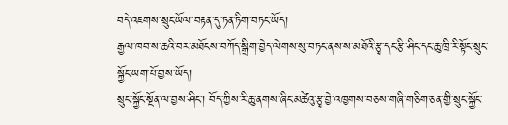བདེ་འཇགས་སྲུང་ཡོལ་བརྟན་དུ་ཏན་ཏིག་བཏང་ཡོད།
རྒྱལ་ཁབ་ས་ཆའི་བར་མཐོངས་བཀོད་སྒྲིག་བྱེད་ལེགས་སུ་བཏང་ནས་ས་མཐོའི་རྩྭ་དང་རྩི་ཤིང་དང་ཆུ་ཁྲི་རི་སྟོང་སྲུང་སྐྱོང་ཡག་པོ་བྱས་ཡོད།
སྲུང་སྐྱོང་སྔོན་ལ་བྱས་ཤིང་། བོད་ཀྱིས་རི་ཆུ་ནགས་ཞིང་མཚེའུ་རྩྭ་བྱེ་འཁྱགས་བཅས་གཞི་གཅིག་ཅན་གྱི་སྲུང་སྐྱོང་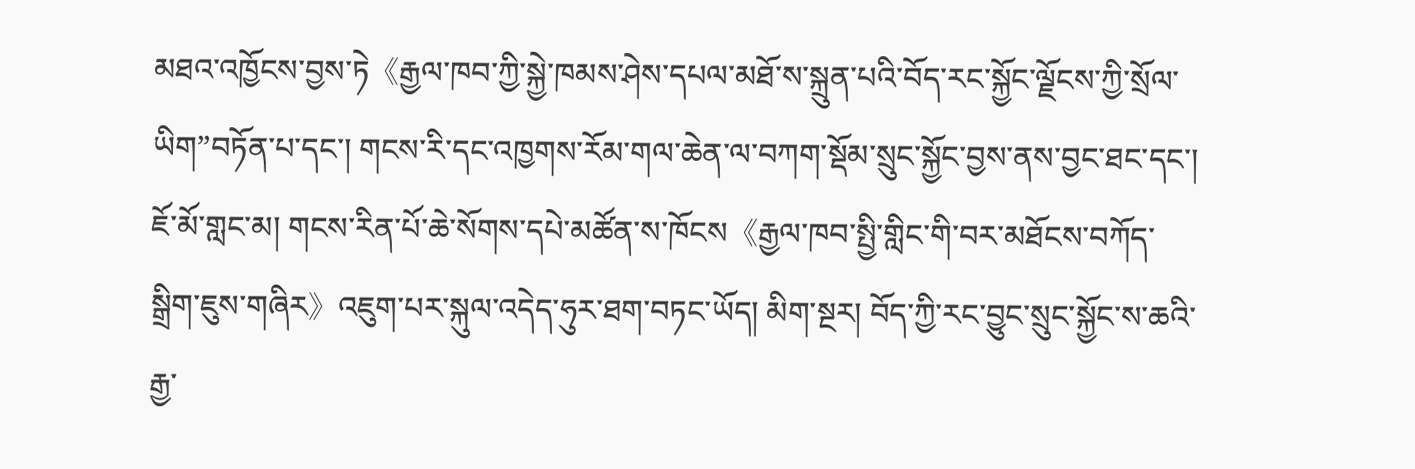མཐའ་འཁྱོངས་བྱས་ཏེ《རྒྱལ་ཁབ་ཀྱི་སྐྱེ་ཁམས་ཤེས་དཔལ་མཐོ་ས་སྐྲུན་པའི་བོད་རང་སྐྱོང་ལྗོངས་ཀྱི་སྲོལ་ཡིག”བཏོན་པ་དང་། གངས་རི་དང་འཁྱགས་རོམ་གལ་ཆེན་ལ་བཀག་སྡོམ་སྲུང་སྐྱོང་བྱས་ནས་བྱང་ཐང་དང་། ཇོ་མོ་གླང་མ། གངས་རིན་པོ་ཆེ་སོགས་དཔེ་མཚོན་ས་ཁོངས《རྒྱལ་ཁབ་སྤྱི་གླིང་གི་བར་མཐོངས་བཀོད་སྒྲིག་ཇུས་གཞིར》འཇུག་པར་སྐུལ་འདེད་ཧུར་ཐག་བཏང་ཡོད། མིག་སྔར། བོད་ཀྱི་རང་བྱུང་སྲུང་སྐྱོང་ས་ཆའི་རྒྱ་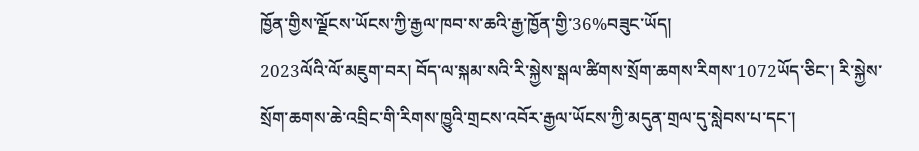ཁྱོན་གྱིས་ལྗོངས་ཡོངས་ཀྱི་རྒྱལ་ཁབ་ས་ཆའི་རྒྱ་ཁྱོན་གྱི་36%བཟུང་ཡོད།
2023ལོའི་ལོ་མཇུག་བར། བོད་ལ་སྐམ་སའི་རི་སྐྱེས་སྒལ་ཚིགས་སྲོག་ཆགས་རིགས་1072ཡོད་ཅིང་། རི་སྐྱེས་སྲོག་ཆགས་ཆེ་འབྲིང་གི་རིགས་ཁྱུའི་གྲངས་འབོར་རྒྱལ་ཡོངས་ཀྱི་མདུན་གྲལ་དུ་སླེབས་པ་དང་།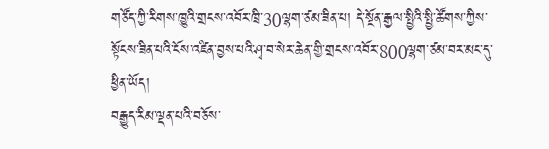གཙོད་ཀྱི་རིགས་ཁྱུའི་གྲངས་འབོར་ཁྲི་30ལྷག་ཙམ་ཟིན་པ། དེ་སྔོན་རྒྱལ་སྤྱིའི་སྤྱི་ཚོགས་ཀྱིས་སྟོངས་ཟིན་པའི་ངོས་འཛིན་བྱས་པའི་ཤྭ་བ་སེར་ཆེན་གྱི་གྲངས་འབོར་800ལྷག་ཙམ་བར་མང་དུ་ཕྱིན་ཡོད།
བརྒྱུད་རིམ་ལྡན་པའི་བཅོས་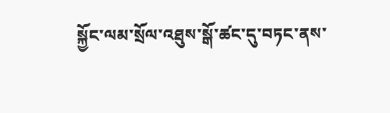སྐྱོང་ལམ་སྲོལ་འཐུས་སྒོ་ཚང་དུ་བཏང་ནས་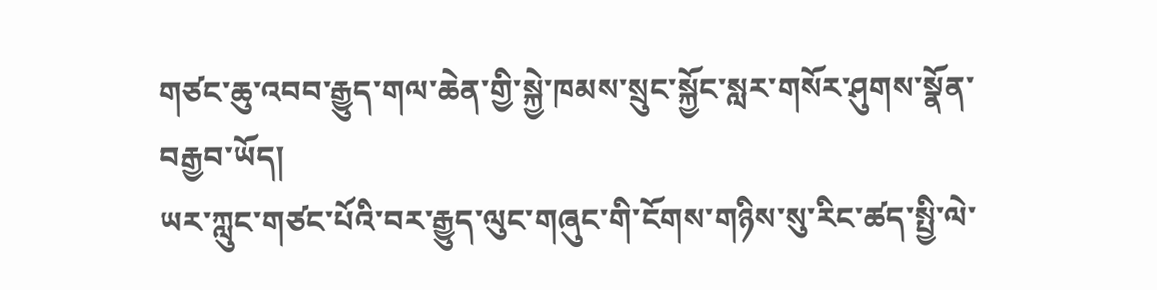གཙང་ཆུ་འབབ་རྒྱུད་གལ་ཆེན་གྱི་སྐྱེ་ཁམས་སྲུང་སྐྱོང་སླར་གསོར་ཤུགས་སྣོན་བརྒྱབ་ཡོད།
ཡར་ཀླུང་གཙང་པོའི་བར་རྒྱུད་ལུང་གཞུང་གི་ངོགས་གཉིས་སུ་རིང་ཚད་སྤྱི་ལེ་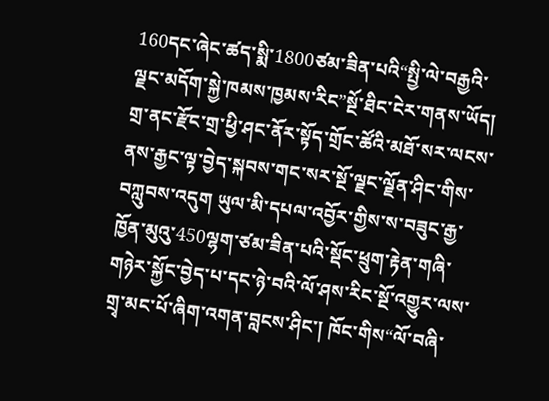160དང་ཞེང་ཚད་སྨི་1800ཙམ་ཟིན་པའི“སྤྱི་ལེ་བརྒྱའི་ལྗང་མདོག་སྐྱེ་ཁམས་ཁྱམས་རིང”སྔོ་ཐིང་ངེར་གནས་ཡོད།
གྲ་ནང་རྫོང་གྲ་ཕྱི་ཤང་ནོར་སྟོད་གྲོང་ཚོའི་མཐོ་སར་ལངས་ནས་རྒྱང་ལྟ་བྱེད་སྐབས་གང་སར་སྔོ་ལྗང་ལྗོན་ཤིང་གིས་བཀླུབས་འདུག ཡུལ་མི་དཔལ་འབྱོར་གྱིས་ས་བཟུང་རྒྱ་ཁྱོན་མུའུ་450ལྷག་ཙམ་ཟིན་པའི་སྡོང་ཕྲུག་རྟེན་གཞི་གཉེར་སྐྱོང་བྱེད་པ་དང་ཉེ་བའི་ལོ་ཤས་རིང་སྔོ་འགྱུར་ལས་གྲྭ་མང་པོ་ཞིག་འགན་བླངས་ཤིང་། ཁོང་གིས“ལོ་བཞི་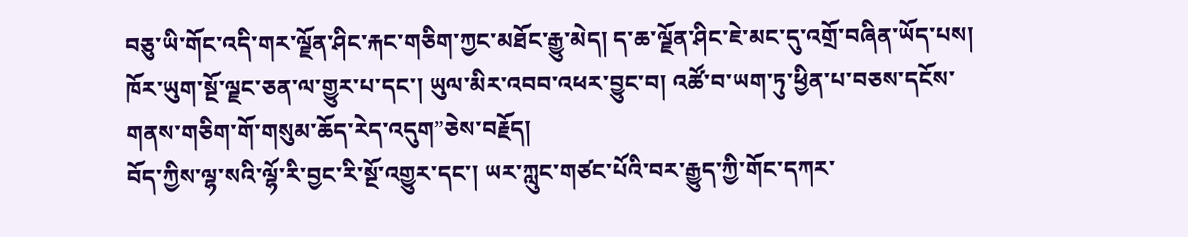བཅུ་ཡི་གོང་འདི་གར་ལྗོན་ཤིང་རྐང་གཅིག་ཀྱང་མཐོང་རྒྱུ་མེད། ད་ཆ་ལྗོན་ཤིང་ཇེ་མང་དུ་འགྲོ་བཞིན་ཡོད་པས། ཁོར་ཡུག་སྔོ་ལྗང་ཅན་ལ་གྱུར་པ་དང་། ཡུལ་མིར་འབབ་འཕར་བྱུང་བ། འཚོ་བ་ཡག་ཏུ་ཕྱིན་པ་བཅས་དངོས་གནས་གཅིག་གོ་གསུམ་ཆོད་རེད་འདུག”ཅེས་བརྗོད།
བོད་ཀྱིས་ལྷ་སའི་ལྷོ་རི་བྱང་རི་སྔོ་འགྱུར་དང་། ཡར་ཀླུང་གཙང་པོའི་བར་རྒྱུད་ཀྱི་གོང་དཀར་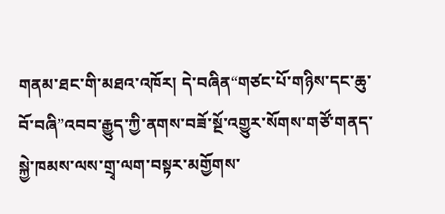གནམ་ཐང་གི་མཐའ་འཁོར། དེ་བཞིན“གཙང་པོ་གཉིས་དང་ཆུ་བོ་བཞི”འབབ་རྒྱུད་ཀྱི་ནགས་བཟོ་སྔོ་འགྱུར་སོགས་གཙོ་གནད་སྐྱེ་ཁམས་ལས་གྲྭ་ལག་བསྟར་མགྱོགས་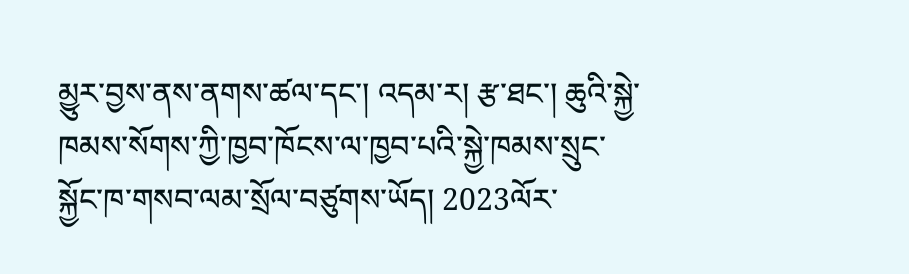མྱུར་བྱས་ནས་ནགས་ཚལ་དང་། འདམ་ར། རྩ་ཐང་། ཆུའི་སྐྱེ་ཁམས་སོགས་ཀྱི་ཁྱབ་ཁོངས་ལ་ཁྱབ་པའི་སྐྱེ་ཁམས་སྲུང་སྐྱོང་ཁ་གསབ་ལམ་སྲོལ་བཙུགས་ཡོད། 2023ལོར་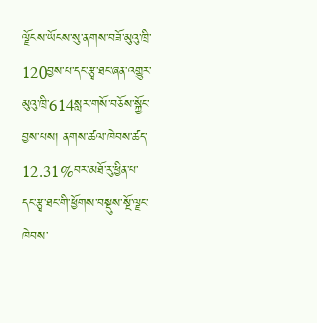ལྗོངས་ཡོངས་སུ་ནགས་བཟོ་མུའུ་ཁྲི་120བྱས་པ་དང་རྩྭ་ཐང་ཞན་འགྱུར་མུའུ་ཁྲི་614སླར་གསོ་བཅོས་སྐྱོང་བྱས་པས། ནགས་ཚལ་ཁེབས་ཚད་12.31%བར་མཐོ་རུ་ཕྱིན་པ་དང་རྩྭ་ཐང་གི་ཕྱོགས་བསྡུས་སྔོ་ལྗང་ཁེབས་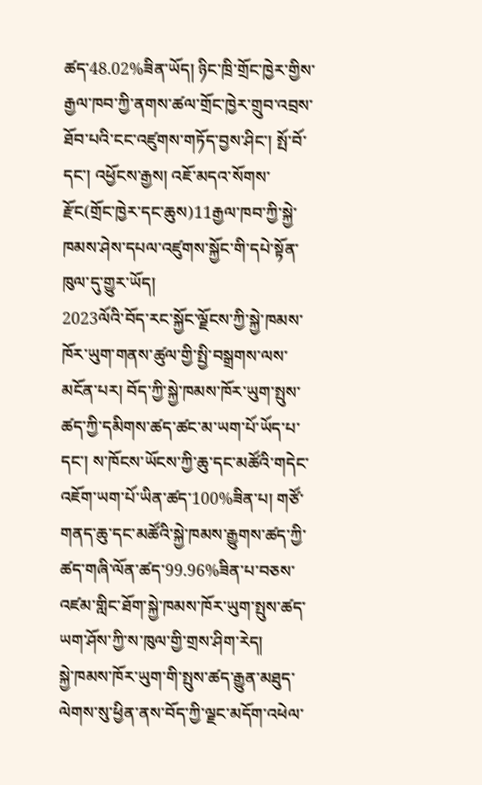ཚད་48.02%ཟིན་ཡོད། ཉིང་ཁྲི་གྲོང་ཁྱེར་གྱིས་རྒྱལ་ཁབ་ཀྱི་ནགས་ཚལ་གྲོང་ཁྱེར་གྲུབ་འབྲས་ཐོབ་པའི་ངང་འཛུགས་གཏོད་བྱས་ཤིང་། སྤོ་བོ་དང་། འཕྱོངས་རྒྱས། འཇོ་མདའ་སོགས་རྫོང(གྲོང་ཁྱེར་དང་ཆུས)11རྒྱལ་ཁབ་ཀྱི་སྐྱེ་ཁམས་ཤེས་དཔལ་འཛུགས་སྐྱོང་གི་དཔེ་སྟོན་ཁུལ་དུ་གྱུར་ཡོད།
2023ལོའི་བོད་རང་སྐྱོང་ལྗོངས་ཀྱི་སྐྱེ་ཁམས་ཁོར་ཡུག་གནས་ཚུལ་གྱི་སྤྱི་བསྒྲགས་ལས་མངོན་པར། བོད་ཀྱི་སྐྱེ་ཁམས་ཁོར་ཡུག་སྤུས་ཚད་ཀྱི་དམིགས་ཚད་ཚང་མ་ཡག་པོ་ཡོད་པ་དང་། ས་ཁོངས་ཡོངས་ཀྱི་ཆུ་དང་མཚོའི་གདེང་འཇོག་ཡག་པོ་ཡིན་ཚད་100%ཟིན་པ། གཙོ་གནད་ཆུ་དང་མཚོའི་སྐྱེ་ཁམས་རྒྱུགས་ཚད་ཀྱི་ཚད་གཞི་ལོན་ཚད་99.96%ཟིན་པ་བཅས་འཛམ་གླིང་ཐོག་སྐྱེ་ཁམས་ཁོར་ཡུག་སྤུས་ཚད་ཡག་ཤོས་ཀྱི་ས་ཁུལ་གྱི་གྲས་ཤིག་རེད།
སྐྱེ་ཁམས་ཁོར་ཡུག་གི་སྤུས་ཚད་རྒྱུན་མཐུད་ལེགས་སུ་ཕྱིན་ནས་བོད་ཀྱི་ལྗང་མདོག་འཕེལ་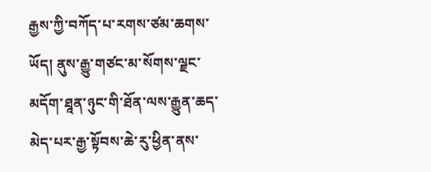རྒྱས་ཀྱི་བཀོད་པ་རགས་ཙམ་ཆགས་ཡོད། ནུས་རྒྱུ་གཙང་མ་སོགས་ལྗང་མདོག་ཐཱན་ཉུང་གི་ཐོན་ལས་རྒྱུན་ཆད་མེད་པར་རྒྱ་སྟོབས་ཆེ་རུ་ཕྱིན་ནས་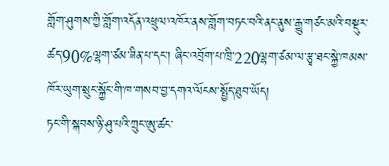གློག་ཤུགས་ཀྱི་གློག་འདོན་འཕྲུལ་འཁོར་ནས་གློག་བཏང་བའི་ནང་ནུས་རྒྱུ་གཙང་མའི་བསྡུར་ཚད་90%ལྷག་ཙམ་ཟིན་པ་དང་། ཞིང་འབྲོག་པ་ཁྲི་220ལྷག་ཙམ་ལ་རྩྭ་ཐང་སྐྱེ་ཁམས་ཁོར་ཡུག་སྲུང་སྐྱོང་གི་ཁ་གསབ་བྱ་དགའ་ལོངས་སྤྱོད་ཐུབ་ཡོད།
ཏང་གི་སྐབས་ཉི་ཤུ་པའི་ཀྲུང་ཨུ་ཚང་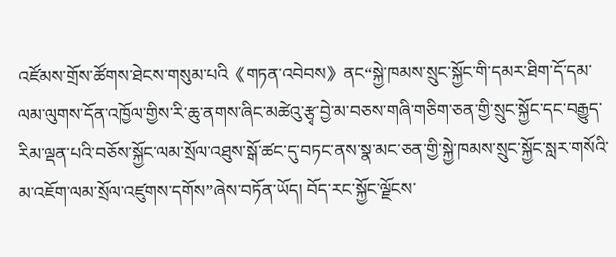འཛོམས་གྲོས་ཚོགས་ཐེངས་གསུམ་པའི《གཏན་འབེབས》ནང“སྐྱེ་ཁམས་སྲུང་སྐྱོང་གི་དམར་ཐིག་དོ་དམ་ལམ་ལུགས་དོན་འཁྱོལ་གྱིས་རི་ཆུ་ནགས་ཞིང་མཚེའུ་རྩྭ་བྱེ་མ་བཅས་གཞི་གཅིག་ཅན་གྱི་སྲུང་སྐྱོང་དང་བརྒྱུད་རིམ་ལྡན་པའི་བཅོས་སྐྱོང་ལམ་སྲོལ་འཐུས་སྒོ་ཚང་དུ་བཏང་ནས་སྣ་མང་ཅན་གྱི་སྐྱེ་ཁམས་སྲུང་སྐྱོང་སླར་གསོའི་མ་འཇོག་ལམ་སྲོལ་འཛུགས་དགོས”ཞེས་བཏོན་ཡོད། བོད་རང་སྐྱོང་ལྗོངས་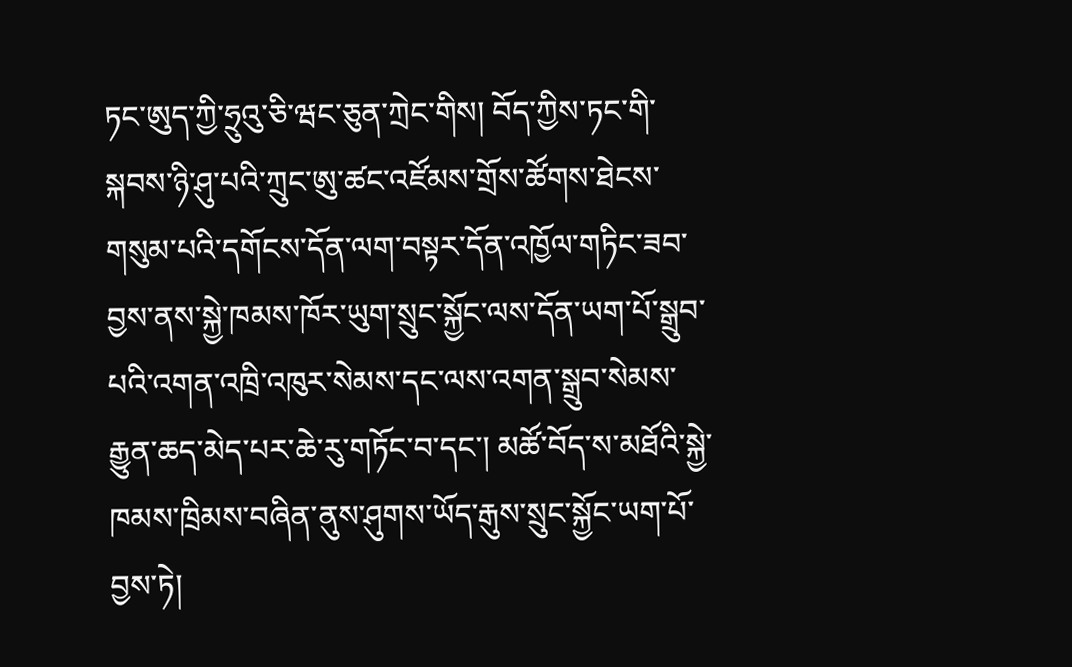ཏང་ཨུད་ཀྱི་ཧྲུའུ་ཅི་ཝང་ཅུན་ཀྲེང་གིས། བོད་ཀྱིས་ཏང་གི་སྐབས་ཉི་ཤུ་པའི་ཀྲུང་ཨུ་ཚང་འཛོམས་གྲོས་ཚོགས་ཐེངས་གསུམ་པའི་དགོངས་དོན་ལག་བསྟར་དོན་འཁྱོལ་གཏིང་ཟབ་བྱས་ནས་སྐྱེ་ཁམས་ཁོར་ཡུག་སྲུང་སྐྱོང་ལས་དོན་ཡག་པོ་སྒྲུབ་པའི་འགན་འཁྲི་འཁུར་སེམས་དང་ལས་འགན་སྒྲུབ་སེམས་རྒྱུན་ཆད་མེད་པར་ཆེ་རུ་གཏོང་བ་དང་། མཚོ་བོད་ས་མཐོའི་སྐྱེ་ཁམས་ཁྲིམས་བཞིན་ནུས་ཤུགས་ཡོད་རྒུས་སྲུང་སྐྱོང་ཡག་པོ་བྱས་ཏེ།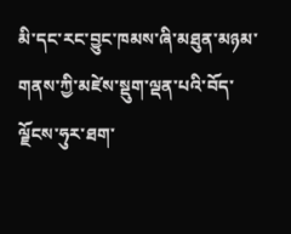མི་དང་རང་བྱུང་ཁམས་ཞི་མཐུན་མཉམ་གནས་ཀྱི་མཛེས་སྡུག་ལྡན་པའི་བོད་ལྗོངས་ཧུར་ཐག་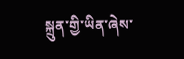སྐྲུན་གྱི་ཡིན་ཞེས་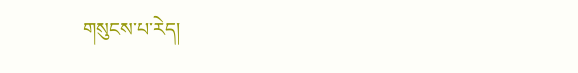གསུངས་པ་རེད།